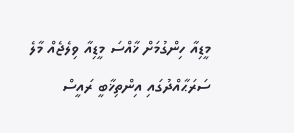މީޑިއާ ހިންގުމަށް ޚާއްސަ މީޑިއާ ވިލެޖެއް މާލެ ސަރަޙާއްދުގައި އިންތިޚާބީ ރައީސް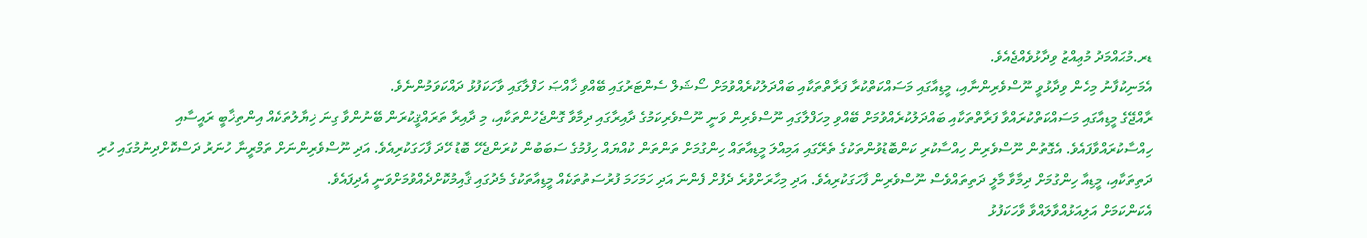ޑރ.މުޙައްމަދު މުޢިއްޒު ވިދާޅުވެއްޖެއެވެ.
އެމަނިކުފާނު މިހެން ވިދާޅުވީ ނޫސްވެރިންނާއި، މީޑިއާގައި މަސައްކަތްކުރާ ފަރާތްތަކާއި ބައްދަލުކުރެއްވުމަށް ސޯޝަލް ސެންޓަރުގައި ބޭއްވި ޚާއްޞަ ހަފްލާގައި ވާހަކަފުޅު ދައްކަވަމުންނެވެ.
ރާއްޖޭގެ މީޑިއާގައި މަސައްކަތްކުރައްވާ ފަރާތްތަކާއި ބައްދަލުކުރެއްވުމަށް ބޭއްވި މިހަފްލާގައި ނޫސްވެރިން ވަނީ ނޫސްވެރިކަމުގެ ދާއިރާގައި ދިމާވާ ގޮންޖެހުންތަކާއި، މި ދާއިރާ ތަރައްޤީކުރަން ބޭނުންވާ ގިނަ ޚިޔާލުތަކެއް އިންތިޚާބީ ރައީސާއި ހިއްސާކުރައްވާފައެވެ. އެގޮތުން ނޫސްވެރިން ހިއްސާކުރި ކަންބޮޑުވުންތަކުގެ ތެރޭގައި އަމިއްލަ މީޑިއާތައް ހިންގުމަށް ތަންތަން ކުއްޔައް ހިފުމުގެ ސަބަބުން ކުރަންޖެހޭ ބޮޑު ހޭދަ ފާހަގަކުރިއެވެ. އަދި ނޫސްވެރިންނަށް ތަމްރީނާ ހުނަރު ދަސްކޮށްދިނުމުގައި ހުރި ދަތިތަކާއި، މީޑިއާ ހިންގުމަށް ދިމާވާ މާލީ ދަތިތައްވެސް ނޫސްވެރިން ފާހަގަކުރިއެވެ. އަދި މިހާރަށްވުރެ ދެފުށް ފެންނަ އަދި ހަމަހަމަ ފުރުސަތުތަކެއް މީޑިއާތަކުގެ މެދުގައި ޤާއިމުކޮށްދެއްވުމަށްވަނީ އެދިފައެވެ.
އެކަންކަމަށް އަލިއަޅުއްވާލައްވާ ވާހަކަފުޅު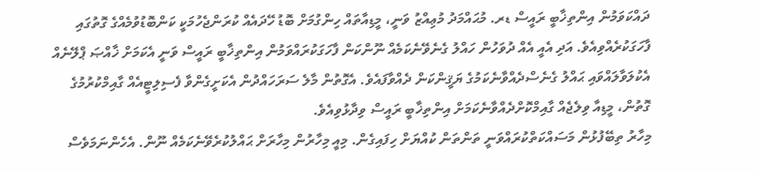ދައްކަވަމުން އިންތިޚާބީ ރައީސް ޑރ. މުޙައްމަދު މުޢިއްޒު ވަނީ، މީޑިއާތައް ހިންގުމަށް ބޮޑު ހޭދައެއް ކުރަންޖެހުމަކީ ކަންބޮޑުވުމެއްގެ ގޮތުގައި ފާހަގަކުރެއްވިއެވެ. އަދި އެއީ އެއް ދުވަހުން ހައްލު ގެނެވޭނެކަމެއް ނޫންކަން ފާހަގަކުރައްވަމުން އިންތިޚާބީ ރައީސް ވަނީ އެކަމަށް ޚާއްޞަ ޕްލޭނެއް އެކުލަވާލައްވައި ޙައްލު ގެނެސްދެއްވާނެކަމުގެ ޔަޤީންކަން ދެއްވާފައެވެ. އެގޮތުން މާލެ ސަރަހައްދުން އެކަށީގެންވާ ފެސިލިޓީއެއް ގާއިމްކުރުމުގެ ގޮތުން، މީޑިއާ ވިލެޖެއް ގާއިމްކޮށްދެއްވާނެކަމަށް އިންތިޚާބީ ރައީސް ވިދާޅުވިއެވެ.
މިހާރު ތިބޭފުޅުން މަސައްކަތްކުރައްވަނީ ތަންތަން ކުއްޔަށް ހިފައިގެން. މިއީ މިހާރުން މިހާރަށް ޙައްލުކުރެވޭނެކަމެއް ނޫން. އެހެންނަމަވެސް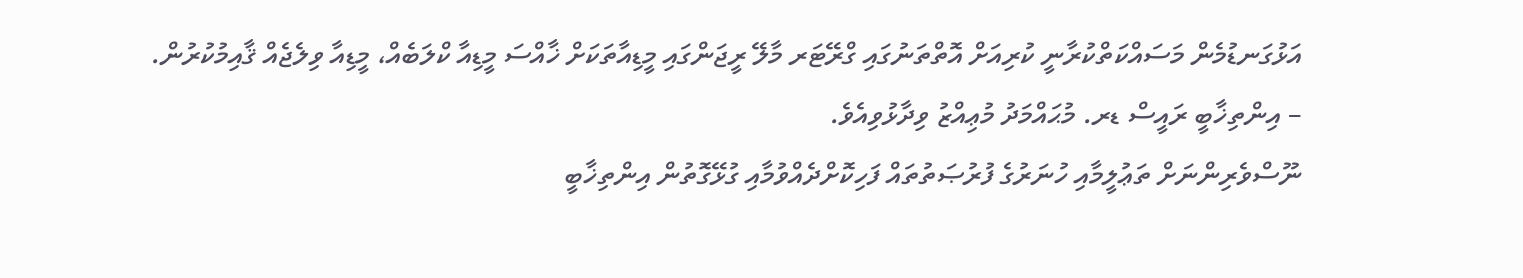އަޅުގަނޑުމެން މަސައްކަތްކުރާނީ ކުރިއަށް އޮތްތަނުގައި ގްރޭޓަރ މާލޭ ރީޖަންގައި މީޑިއާތަކަށް ޚާއްސަ މީޑިއާ ކްލަބެއް، މީޑިއާ ވިލެޖެއް ޤާއިމުކުރުން.
– އިންތިޚާބީ ރައީސް ޑރ. މުޙައްމަދު މުޢިއްޒު ވިދާޅުވިއެވެ.
ނޫސްވެރިންނަށް ތަޢުލީމާއި ހުނަރުގެ ފުރުޞަތުތައް ފަހިކޮށްދެއްވުމާއި ގުޅޭގޮތުން އިންތިޚާބީ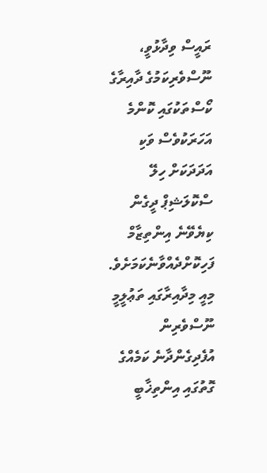ރައީސް ވިދާޅުވީ، ނޫސްވެރިކަމުގެ ދާއިރާގެ ކޯސްތަކުގައި ކޮންމެ އަހަރަކުވެސް ވަކި އަދަދަކަށް ހިލޭ ސްކޮލަޝިޕް ދީގެން ކިޔެވޭނެ އިންތިޒާމް ފަހިކޮށްދެއްވާނެކަމަށެވެ. މިއީ މިދާއިރާގައި ތަޢުލީމީ ނޫސްވެރިން އުފެދިގެންދާނެ ކަމެއްގެ ގޮތުގައި އިންތިޚާބީ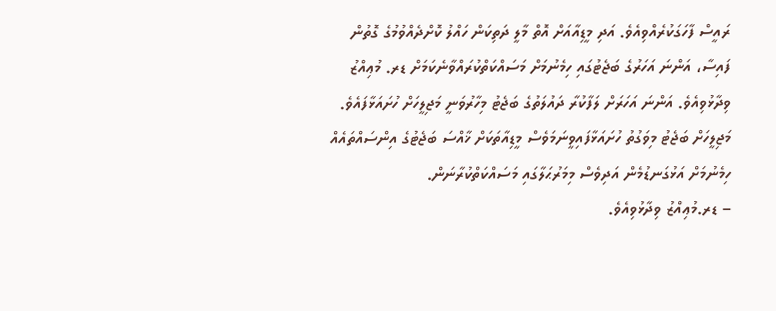ރައީސް ފާހަގަކުރެއްވިއެވެ. އަދި މީޑިއާއަށް އޮތް މާލީ ދަތިކަން ހައްލު ކޮށްދެއްވުމުގެ ގޮތުން ފައިސާ، އަންނަ އަހަރުގެ ބަޖެޓުގައި ހިމެނުމަށް މަސައްކަތްކުރައްވާނެކަމަށް ޑރ. މުޢިއްޒު ވިދާޅުވިއެވެ. އަންނަ އަހަރަށް ލަފާކުރާ ދައުލަތުގެ ބަޖެޓު މިހާރުވަނީ މަޖިލީހަށް ހުށައަޅާފައެވެ.
މަޖިލީހަށް ބަޖެޓު މިވަގުތު ހުށައަޅާފައިވީނަމަވެސް މީޑިއާތަކަށް ޚާއްސަ ބަޖެޓުގެ އިންސައްތައެއް ހިމެނުމަށް އަޅުގަނޑުމެން އަދިވެސް މިމަރުޙަލާގައި މަސައްކަތްކުރާނަން.
– ޑރ.މުޢިއްޒު ވިދާޅުވިއެވެ.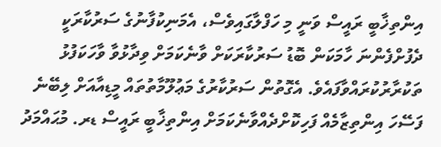އިންތިޚާބީ ރައީސް ވަނީ މި ހަފްލާގައިވެސް، އެމަނިކުފާނުގެ ސަރުކާރަކީ ދެފުށްފެންނަ ހާމަކަން ބޮޑު ސަރުކާރަކަށް ވާނެކަމަށް ވިދާޅުވާ ވާހަކަފުޅު ތަކުރާރުކުރައްވާފައެވެ. އެގޮތުން ސަރުކާރުގެ މަޢުލޫމާތުތައް މީޑިއާއަށް ލިބޭނެ ފަސޭހަ އިންތިޒާމެއް ފަހިކޮށްދެއްވާނެކަމަށް އިންތިޚާބީ ރައީސް ޑރ. މުޙައްމަދު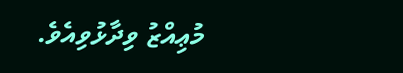މުޢިއްޒު ވިދާޅުވިއެވެ.